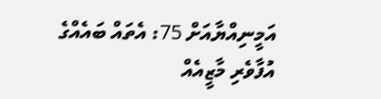އަމީނިއްޔާއަށް 75: އެތައް ބައެއްގެ އުފާވެރި މާޒީއެއް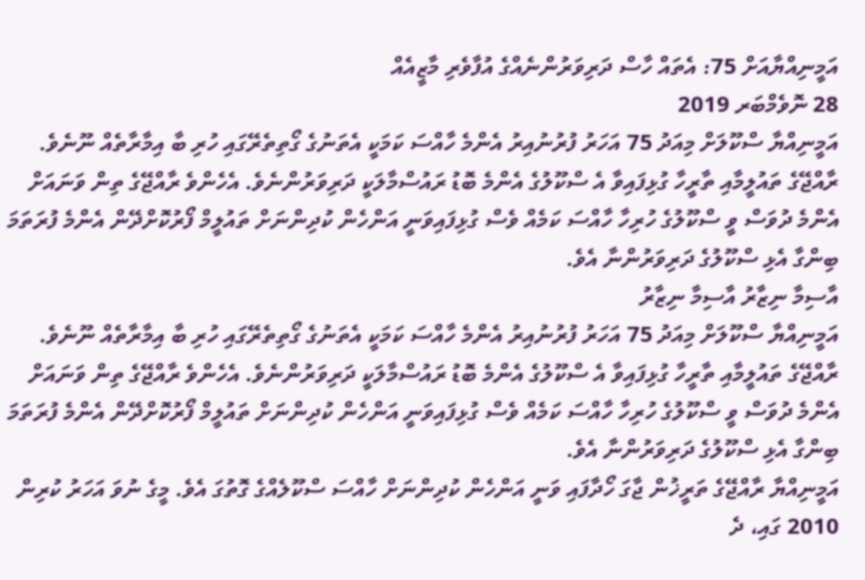އަމީނިއްޔާއަށް 75: އެތައް ހާސް ދަރިވަރުންނެއްގެ އުފާވެރި މާޒީއެއް
28 ނޮވެމްބަރ 2019
އަމީނިއްޔާ ސްކޫލަށް މިއަދު 75 އަހަރު ފުރުނުއިރު އެންމެ ހާއްސަ ކަމަކީ އެތަނުގެ ގޯތިތެރޭގައި ހުރި ބާ އިމާރާތެއް ނޫނެވެ. ރާއްޖޭގެ ތައުލީމާއި ތާރީހާ ގުޅިފައިވާ އެ ސްކޫލުގެ އެންމެ ބޮޑު ރައުސްމާލަކީ ދަރިވަރުންނެވެ. އެހެންވެ ރާއްޖޭގެ ތިން ވަނައަށް އެންމެ ދުވަސް ވީ ސްކޫލުގެ ހުރިހާ ހާއްސަ ކަމެއް ވެސް ގުޅިފައިވަނީ އަންހެން ކުދިންނަށް ތައުލީމް ފޯރުކޮށްދޭން އެންމެ ފުރަތަމަ ބިންގާ އެޅި ސްކޫލުގެ ދަރިވަރުންނާ އެވެ.
އާސިމާ ނިޒާރު އާސިމާ ނިޒާރު
އަމީނިއްޔާ ސްކޫލަށް މިއަދު 75 އަހަރު ފުރުނުއިރު އެންމެ ހާއްސަ ކަމަކީ އެތަނުގެ ގޯތިތެރޭގައި ހުރި ބާ އިމާރާތެއް ނޫނެވެ. ރާއްޖޭގެ ތައުލީމާއި ތާރީހާ ގުޅިފައިވާ އެ ސްކޫލުގެ އެންމެ ބޮޑު ރައުސްމާލަކީ ދަރިވަރުންނެވެ. އެހެންވެ ރާއްޖޭގެ ތިން ވަނައަށް އެންމެ ދުވަސް ވީ ސްކޫލުގެ ހުރިހާ ހާއްސަ ކަމެއް ވެސް ގުޅިފައިވަނީ އަންހެން ކުދިންނަށް ތައުލީމް ފޯރުކޮށްދޭން އެންމެ ފުރަތަމަ ބިންގާ އެޅި ސްކޫލުގެ ދަރިވަރުންނާ އެވެ.
އަމީނިއްޔާ ރާއްޖޭގެ ތަރީޚުން ޖާގަ ހޯދާފައި ވަނީ އަންހެން ކުދިންނަށް ހާއްސަ ސްކޫލެއްގެ ގޮތުގަ އެވެ. މީގެ ނުވަ އަހަރު ކުރިން 2010 ގައި، ދެ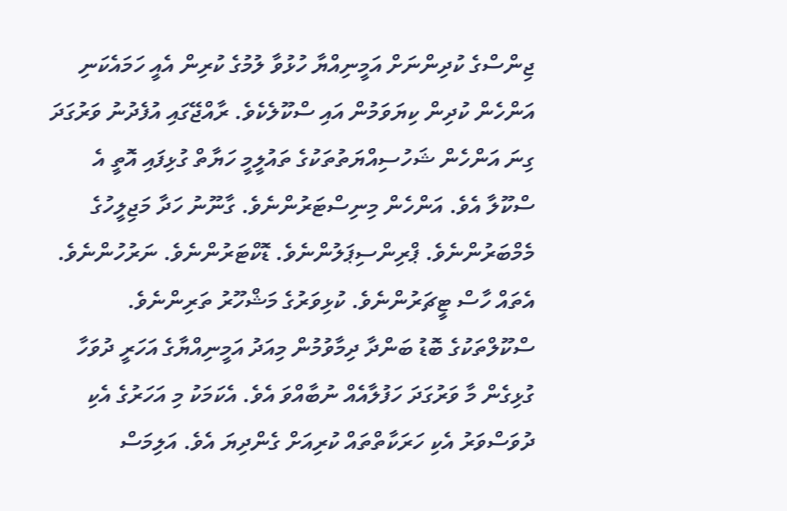ޖިންސްގެ ކުދިންނަށް އަމީނިއްޔާ ހުޅުވާ ލުމުގެ ކުރިން އެއީ ހަމައެކަނި އަންހެން ކުދިން ކިޔަވަމުން އައި ސްކޫލެކެވެ. ރާއްޖޭގައި އުފެދުނު ވަރުގަދަ ގިނަ އަންހެން ޝަހުސިއްޔަތުތަކުގެ ތައުލީމީ ހަޔާތް ގުޅިފައި އޮތީ އެ ސްކޫލާ އެވެ. އަންހެން މިނިސްޓަރުންނެވެ. ގާނޫނު ހަދާ މަޖިލީހުގެ މެމްބަރުންނެވެ. ޕްރިންސިޕަލުންނެވެ. ޑޮކްޓަރުންނެވެ. ނަރުހުންނެވެ. އެތައް ހާސް ޓީޗަރުންނެވެ. ކުޅިވަރުގެ މަޝްހޫރު ތަރިންނެވެ.
ސްކޫލްތަކުގެ ބޮޑު ބަންދާ ދިމާވުމުން މިއަދު އަމީނިއްޔާގެ އަހަރީ ދުވަހާ ގުޅިގެން މާ ވަރުގަދަ ހަފުލާއެއް ނުބާއްވަ އެވެ. އެކަމަކު މި އަހަރުގެ އެކި ދުވަސްވަރު އެކި ހަރަކާތްތައް ކުރިއަށް ގެންދިޔަ އެވެ. އަލިމަސް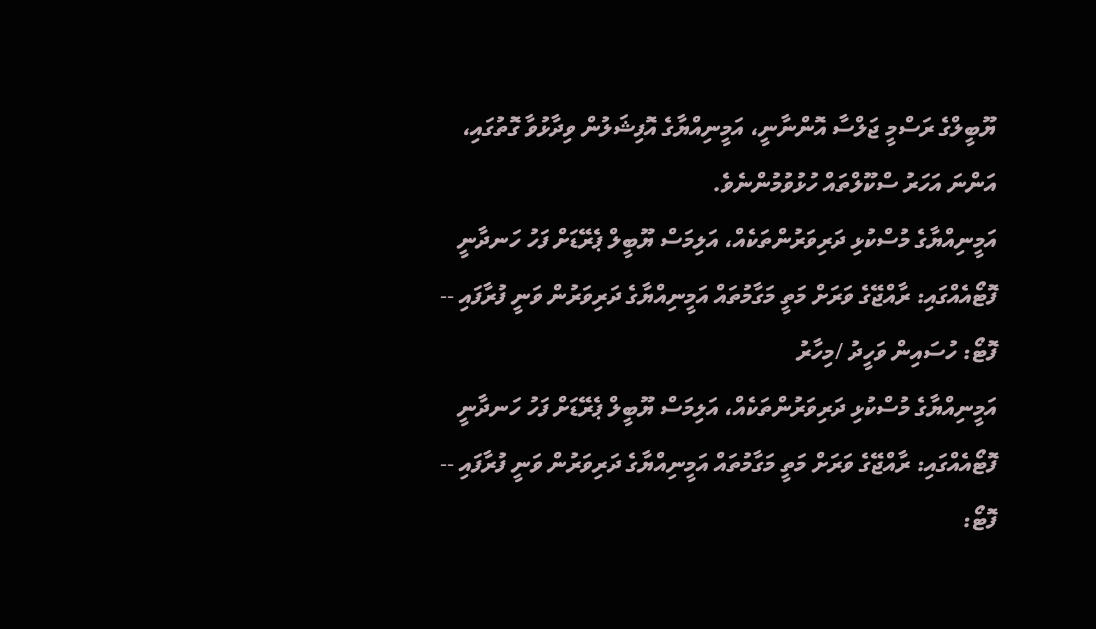ޔޫބީލްގެ ރަސްމީ ޖަލްސާ އޮންނާނީ، އަމީނިއްޔާގެ އޮފިޝަލުން ވިދާޅުވާ ގޮތުގައި، އަންނަ އަހަރު ސްކޫލްތައް ހުޅުވުމުންނެވެ.
އަމީނިއްޔާގެ މުސްކުޅި ދަރިވަރުންތަކެއް، އަލިމަސް ޔޫބީލް ޕެރޭޑަށް ފަހު ހަނދާނީ ފޮޓޯއެއްގައި: ރާއްޖޭގެ ވަރަށް މަތީ މަގާމުތައް އަމީނިއްޔާގެ ދަރިވަރުން ވަނީ ފުރާފައި -- ފޮޓޯ: ހުސައިން ވަހީދު /މިހާރު
އަމީނިއްޔާގެ މުސްކުޅި ދަރިވަރުންތަކެއް، އަލިމަސް ޔޫބީލް ޕެރޭޑަށް ފަހު ހަނދާނީ ފޮޓޯއެއްގައި: ރާއްޖޭގެ ވަރަށް މަތީ މަގާމުތައް އަމީނިއްޔާގެ ދަރިވަރުން ވަނީ ފުރާފައި -- ފޮޓޯ: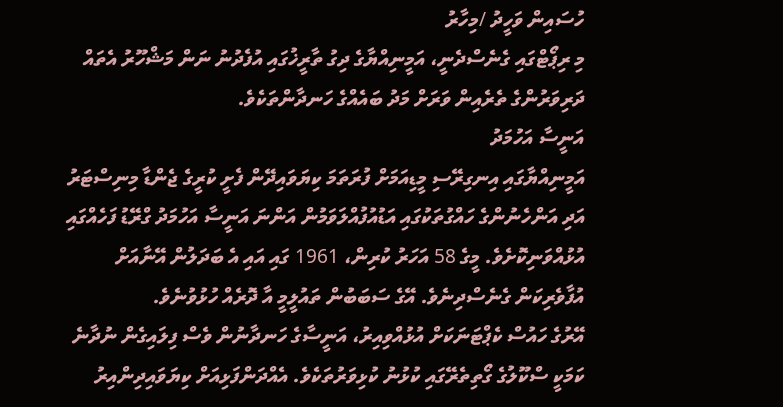ހުސައިން ވަހީދު /މިހާރު
މި ރިޕޯޓްގައި ގެނެސްދެނީ، އަމީނިއްޔާގެ ދިގު ތާރީޚުގައި އުފެދުނު ނަން މަޝްހޫރު އެތައް ދަރިވަރުންގެ ތެރެއިން ވަރަށް މަދު ބައެއްގެ ހަނދާންތަކެވެ.
އަނީސާ އަހުމަދު
އަމީނިއްޔާގައި އިނގިރޭސި މީޑިއަމަށް ފުރަތަމަ ކިޔަވައިދޭން ފެށީ ކުރީގެ ޖެންޑާ މިނިސްޓަރު އަދި އަންހެނުންގެ ހައްގުތަކުގައި އަޑުއުފުއްލަވަމުން އަންނަ އަނީސާ އަހުމަދު ގްރޭޑު ފަހެއްގައި އުޅުއްވަނިކޮށެވެ. މީގެ 58 އަހަރު ކުރިން، 1961 ގައި އައި އެ ބަދަލުން އޭނާއަށް އުފާވެރިކަން ގެނެސްދިނެވެ. އޭގެ ސަބަބުން ތައުލީމީ އާ ދޮރެއް ހުޅުވުނެވެ.
އޭރުގެ ހައުސް ކެޕްޓަނަކަށް އުޅުއްވިއިރު، އަނީސާގެ ހަނދާނުން ވެސް ފިލައިގެން ނުދާނެ ކަމަކީ ސްކޫލުގެ ގޯތިތެރޭގައި ކުޅުނު ކުޅިވަރުތަކެވެ. އެއްދަންފަޅިއަށް ކިޔަވައިދިންއިރު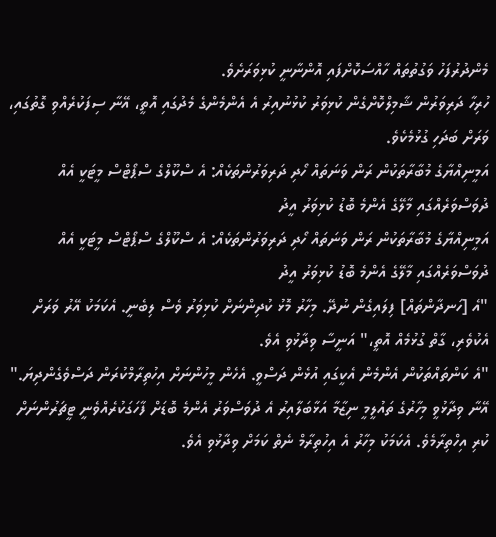މެންދުރުފަހު ވަގުތުތައް ހާއްސަކޮށްފައި އޮންނާނީ ކުޅިވަރަށެވެ.
ހުރިހާ ދަރިވަރުން ޝާމިލްކޮށްގެން ކުޅިވަރު ކުޅުނުއިރު އެ އެންމެންގެ މެދުގައި އޮތީ، އޭނާ ސިފަކުރެއްވި ގޮތުގައި، ވަރަށް ބަދަހި ގުޅުމެކެވެ.
އަމީނިއްޔާގެ މުބާރާތަކުން ރަން ވަނަތައް ހޯދި ދަރިވަރުންތަކެއް: އެ ސްކޫލްގެ ސްޕޯޓްސް މީޓަކީ އެއް ދުވަސްވަރެއްގައި މާލޭގެ އެންމެ ބޮޑު ކުޅިވަރު އީދު
އަމީނިއްޔާގެ މުބާރާތަކުން ރަން ވަނަތައް ހޯދި ދަރިވަރުންތަކެއް: އެ ސްކޫލްގެ ސްޕޯޓްސް މީޓަކީ އެއް ދުވަސްވަރެއްގައި މާލޭގެ އެންމެ ބޮޑު ކުޅިވަރު އީދު
"އެ [ހަނދާންތައް] ފިލައިގެން ނުދޭ. މިހާރު މޮޅު ކުދިންނަށް ކުޅިވަރު ވެސް ލިބެނީ. އެކަމަކު އޭރު ވަރަށް އެކުވެރި، ގާތް ގުޅުމެއް އޮތީ،" އަނީސާ ވިދާޅުވި އެވެ.
"އެ ކަންތައްތަކުން އެންމެން އެކީގައި އުޅެން ދަސްވީ. އެހެން މީހުންނަށް އިހުތިރާމްކުރަން ދަސްވެގެންދިޔަ."
އޭނާ ވިދާޅުވީ މިހާރުގެ ތައުލީމީ ނިޒާމާ އަޅާބަލާއިރު އެ ދުވަސްވަރު އެންމެ ބޮޑަށް ފާހަގަކުރެއްވެނީ ޓީޗަރުންނަށް ކުރި އިހްތިރާމެވެ. އެކަމަކު މިހާރު އެ އިހުތިރާމް ނެތް ކަމަށް ވިދާޅުވި އެވެ.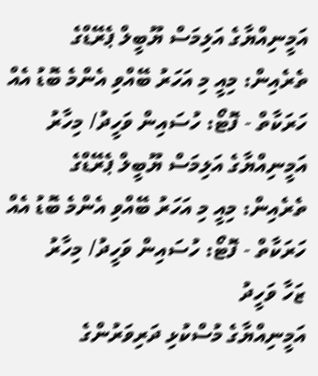އަމީނިއްޔާގެ އަލިމަސް ޔޫބީލް ޕެރޭޑްގެ ތެރެއިން: މިއީ މި އަހަރު ބޭއްވި އެންމެ ބޮޑު އެއް ހަރަކާތް - ފޮޓޯ: ހުސައިން ވަހީދު/ މިހާރު
އަމީނިއްޔާގެ އަލިމަސް ޔޫބީލް ޕެރޭޑްގެ ތެރެއިން: މިއީ މި އަހަރު ބޭއްވި އެންމެ ބޮޑު އެއް ހަރަކާތް - ފޮޓޯ: ހުސައިން ވަހީދު/ މިހާރު
ޒަހާ ވަހީދު
އަމީނިއްޔާގެ މުސްކުޅި ދަރިވަރުންގެ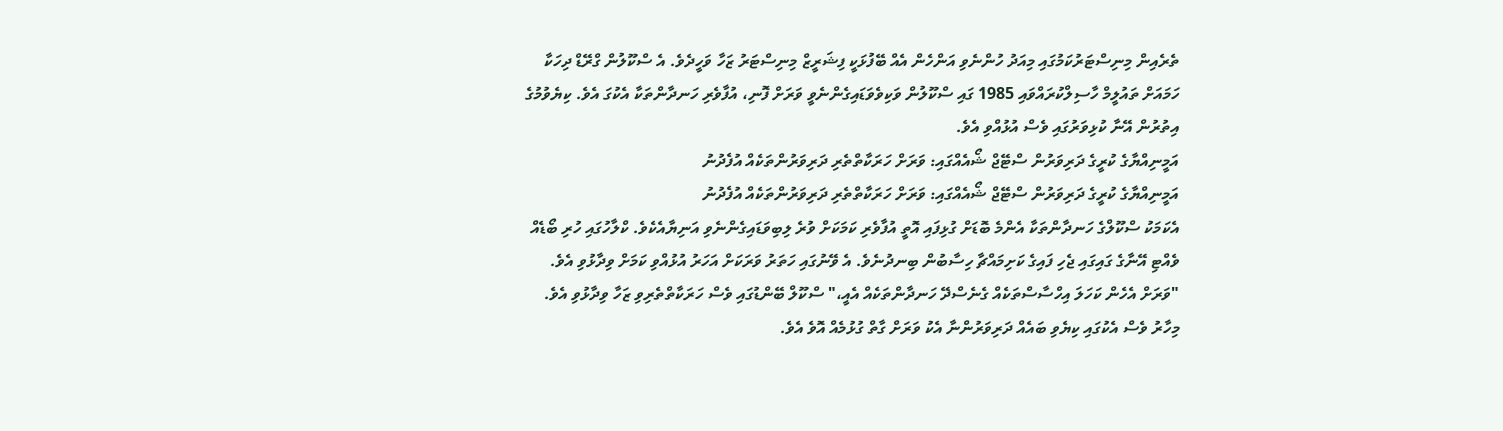ތެރެއިން މިނިސްޓަރުކަމުގައި މިއަދު ހުންނެވި އަންހެން އެއް ބޭފުޅަކީ ފިޝަރީޒް މިނިސްޓަރު ޒަހާ ވަހީދެވެ. އެ ސްކޫލުން ގްރޭޑް ދިހަކާ ހަމައަށް ތައުލީމް ހާސިލްކުރައްވައި 1985 ގައި ސްކޫލުން ވަކިވެވަޑައިގެންނެވީ ވަރަށް ފޮނި، އުފާވެރި ހަނދާންތަކާ އެކުގަ އެވެ. ކިޔެވުމުގެ އިތުރުން އޭނާ ކުޅިވަރުގައި ވެސް އުޅުއްވި އެވެ.
އަމީނިއްޔާގެ ކުރީގެ ދަރިވަރުން ސްޓޭޖް ޝޯއެއްގައި: ވަރަށް ހަރަކާތްތެރި ދަރިވަރުންތަކެއް އުފެދުނު
އަމީނިއްޔާގެ ކުރީގެ ދަރިވަރުން ސްޓޭޖް ޝޯއެއްގައި: ވަރަށް ހަރަކާތްތެރި ދަރިވަރުންތަކެއް އުފެދުނު
އެކަމަކު ސްކޫލްގެ ހަނދާންތަކާ އެންމެ ބޮޑަށް ގުޅިފައި އޮތީ އުފާވެރި ކަމަކަށް ވުރެ ލިބިވަޑައިގެންނެވި އަނިޔާއެކެވެ. ކްލާހުގައި ހުރި ބޯޑެއް ވެއްޓި އޭނާގެ ގައިގައި ޖެހި ފައިގެ ކަށިމައްޗާ ހިސާބުން ބިނދުނެވެ. އެ ވޭނުގައި ހަތަރު ވަރަކަށް އަހަރު އުޅުއްވި ކަމަށް ވިދާޅުވި އެވެ.
"ވަރަށް އެހެން ކަހަލަ އިހްސާސްތަކެއް ގެނެސްދޭ ހަނދާންތަކެއް އެއީ،" ސްކޫލް ބޭންޑުގައި ވެސް ހަރަކާތްތެރިވި ޒަހާ ވިދާޅުވި އެވެ.
މިހާރު ވެސް އެކުގައި ކިޔެވި ބައެއް ދަރިވަރުންނާ އެކު ވަރަށް ގާތް ގުޅުމެއް އޮވެ އެވެ.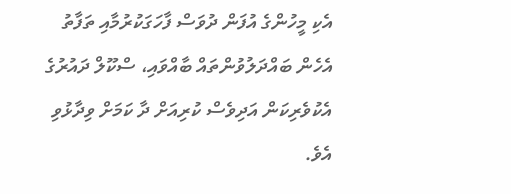އެކި މީހުންގެ އުފަން ދުވަސް ފާހަގަކުރުމާއި ތަފާތު އެހެން ބައްދަލުވުންތައް ބާއްވައި، ސްކޫލް ދައުރުގެ އެކުވެރިކަން އަދިވެސް ކުރިއަށް ދާ ކަމަށް ވިދާޅުވި އެވެ.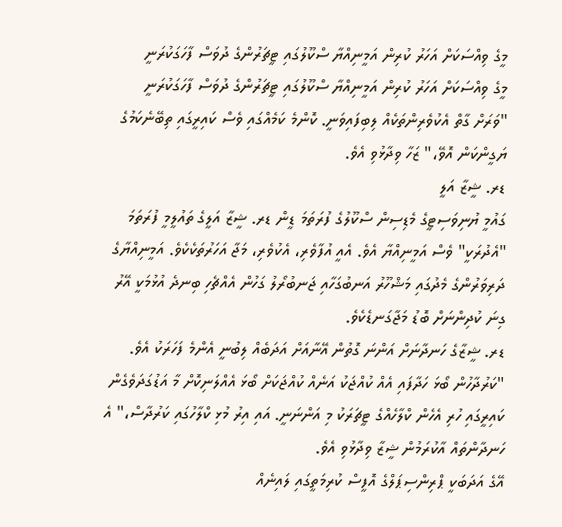މީގެ ވިއްސަކަށް އަހަރު ކުރިން އަމީނިއްޔާ ސްކޫލުގައި ޓީޗަރުންގެ ދުވަސް ފާހަގަކުރަނީ
މީގެ ވިއްސަކަށް އަހަރު ކުރިން އަމީނިއްޔާ ސްކޫލުގައި ޓީޗަރުންގެ ދުވަސް ފާހަގަކުރަނީ
"ވަރަށް ގާތް އެކުވެރިންތަކެއް ލިބިފައިވަނީ. ކޮންމެ ކަމެއްގައި ވެސް ކައިރީގައި ތިބޭނެކަމުގެ ޔަގީންކަން އޮވޭ،" ޒަހާ ވިދާޅުވި އެވެ.
ޑރ. ޝީޒާ އަލީ
ގައުމީ ޔުނިވަސިޓީގެ މެޑިސިން ސްކޫލުގެ ފުރަތަމަ ޑީން ޑރ. ޝީޒާ އަލީގެ ތައުލީމީ ފުރަތަމަ "އެދުރަކީ" ވެސް އަމީނިއްޔާ އެވެ. އެއީ އުފާވެރި، އެކުވެރި، މަޖާ އަހަރުތަކެކެވެ. އަމީނިއްޔާގެ ދަރިވަރުންގެ މެދުގައި މަޝްހޫރު އަނބުގަހާއި ޖަނބުރޯލު ގަހުން އެއްޗެހި ބިނދެ އުޅުމަކީ އޭރު ގިނަ ކުދިންނަށް ބޮޑު މަޖާގަނޑެކެވެ.
ޑރ. ޝީޒާގެ ހަނދާނަށް އަންނަ ގޮތުން އޭނާއަށް އަދަބެއް ލިބުނީ އެންމެ ފަހަރަކު އެވެ.
"ކަރުދާހުން ބޯޅަ ހަދާފައި އެއް ކުއްޖަކު އަނެއް ކުއްޖަކަށް ބޯޅަ އެއްލަނިކޮށް މާ އަޑުގަދަވެގެން ކައިރީގައި ހުރި އެހެން ކްލާހެއްގެ ޓީޗަރަކު މި އަންނަނީ. އައި އިރު މުޅި ކްލާހުގައި ކަރުދާސް،" އެ ހަނދާންތައް އާކުރަމުން ޝީޒާ ވިދާޅުވި އެވެ.
އޭގެ އަދަބަކީ ޕްރިންސިޕަލްގެ އޮފީސް ކުރިމަތީގައި ލައިނެއް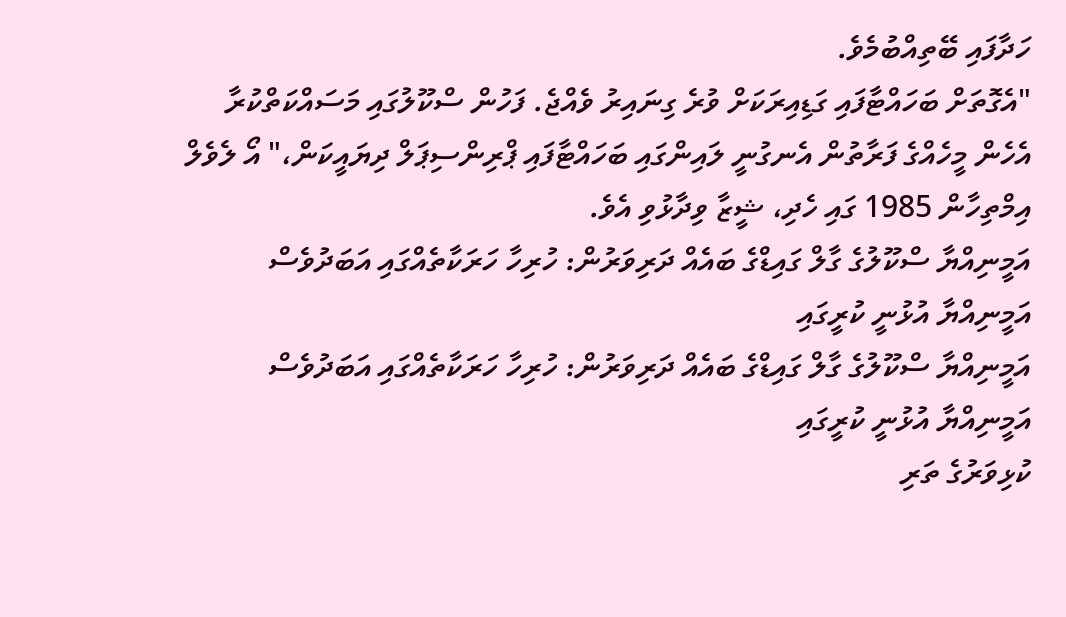ހަދާފައި ބޭތިއްބުމެވެ.
"އެގޮތަށް ބަހައްޓާފައި ގަޑިއިރަކަށް ވުރެ ގިނައިރު ވެއްޖެ. ފަހުން ސްކޫލުގައި މަސައްކަތްކުރާ އެހެން މީހެއްގެ ފަރާތުން އެނގުނީ ލައިންގައި ބަހައްޓާފައި ޕްރިންސިޕަލް ދިޔައީކަން،" އޯ ލެވެލް އިމްތިހާން 1985 ގައި ހެދި، ޝީޒާ ވިދާޅުވި އެވެ.
އަމީނިއްޔާ ސްކޫލުގެ ގާލް ގައިޑްގެ ބައެއް ދަރިވަރުން: ހުރިހާ ހަރަކާތެއްގައި އަބަދުވެސް އަމީނިއްޔާ އުޅުނީ ކުރީގައި
އަމީނިއްޔާ ސްކޫލުގެ ގާލް ގައިޑްގެ ބައެއް ދަރިވަރުން: ހުރިހާ ހަރަކާތެއްގައި އަބަދުވެސް އަމީނިއްޔާ އުޅުނީ ކުރީގައި
ކުޅިވަރުގެ ތަރި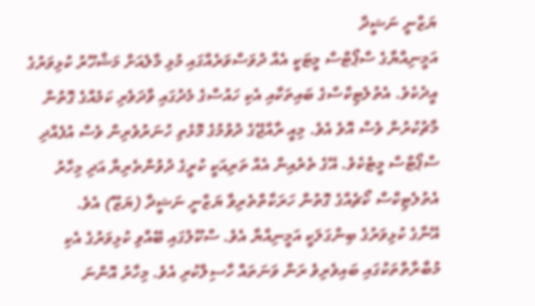ޔަޒްނީ ނަޝީދާ
އަމީނިއްޔާގެ ސްޕޯޓްސް މީޓަކީ އެއް ދުވަސްވަރެއްގައި މުޅި މާލެއަށް މަޝްހޫރު ކުޅިވަރުގެ އީދެކެވެ. އެތުލެޓިކްސްގެ ބައިތަކާއި އެކި ހައުސްގެ މެދުގައި ވާދަވެރި ކަމެއްގެ ގޮތުން މާޗުކުރުން ވެސް އޮވެ އެވެ. މިއީ ރާއްޖޭގެ ދުވުމުގެ މޮޅެތި ހުނަރުވެރިން ވެސް އުފެއްދި ސްޕޯޓްސް މީޓެކެވެ. އޭގެ ތެރެއިން އެއް ތަރިއަކީ ކުރީގެ ދުވުންތެރިޔާ އަދި މިހާރު އެތުލެޓިކްސް ކޯޗެއްގެ ގޮތުން ހަރަކާތްތެރިވާ ޔަޒްނީ ނަޝީދާ (ޔަޒޫ) އެވެ.
އޭނާގެ ކުޅިވަރުގެ ބިންގަލަކީ އަމީނިއްޔާ އެވެ. ސްކޫލުގައި ބޭއްވި ކުޅިވަރުގެ އެކި މުބާރާތްތަކުގައި ބައިވެރިވެ ރަން ވަނަތައް ހާސިލްކުރި އެވެ. މިހާރު އޮންނަ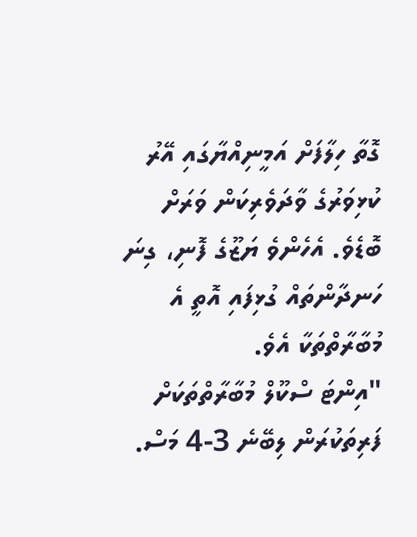ގޮތާ ހިލާފަށް އަމީނިއްޔާގައި އޭރު ކުޅިވަރުގެ ވާދަވެރިކަން ވަރަށް ބޮޑެވެ. އެހެންވެ ޔަޒޫގެ ފޮނި، ގިނަ ހަނދާންތައް ގުޅިފައި އޮތީ އެ މުބާރާތްތަކާ އެވެ.
"އިންޓަ ސްކޫލް މުބާރާތްތަކަށް ފަރިތަކުރަން ލިބޭނެ 3-4 މަސް.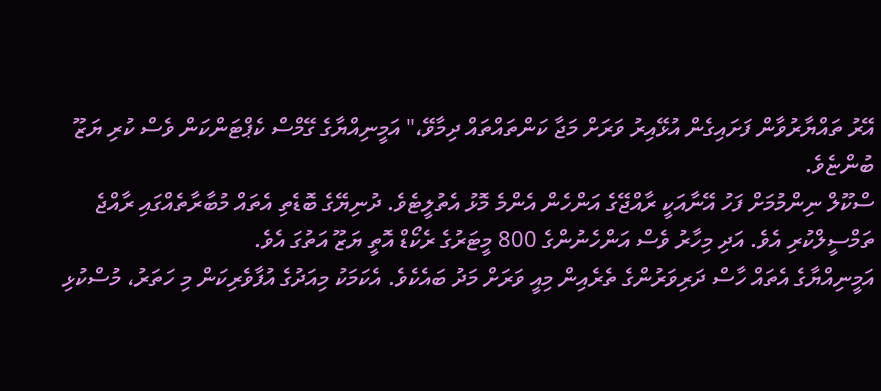އޭރު ތައްޔާރުވާން ފަށައިގެން އުޅޭއިރު ވަރަށް މަޖާ ކަންތައްތައް ދިމާވޭ،" އަމީނިއްޔާގެ ގޭމްސް ކެޕްޓަންކަން ވެސް ކުރި ޔަޒޫ ބުންޏެވެ.
ސްކޫލް ނިންމުމަށް ފަހު އޭނާއަކީ ރާއްޖޭގެ އަންހެން އެންމެ މޮޅު އެތުލީޓެވެ. ދުނިޔޭގެ ބޮޑެތި އެތައް މުބާރާތެއްގައި ރާއްޖެ ތަމްސީލްކުރި އެވެ. އަދި މިހާރު ވެސް އަންހެނުންގެ 800 މީޓަރުގެ ރެކޯޑް އޮތީ ޔަޒޫ އަތުގަ އެވެ.
އަމީނިއްޔާގެ އެތައް ހާސް ދަރިވަރުންގެ ތެރެއިން މިއީ ވަރަށް މަދު ބައެކެވެ. އެކަމަކު މިއަދުގެ އުފާވެރިކަން މި ހަތަރު، މުސްކުޅި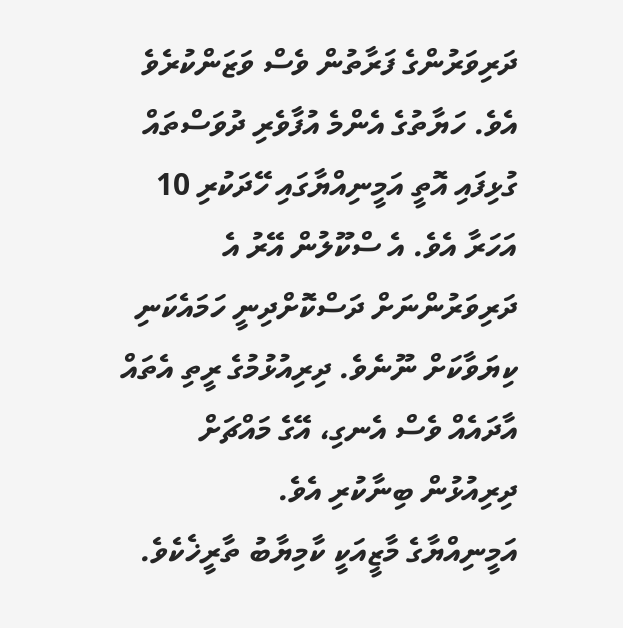ދަރިވަރުންގެ ފަރާތުން ވެސް ވަޒަންކުރެވެ އެވެ. ހަޔާތުގެ އެންމެ އުފާވެރި ދުވަސްތައް ގުޅިފައި އޮތީ އަމީނިއްޔާގައި ހޭދަކުރި 10 އަހަރާ އެވެ. އެ ސްކޫލުން އޭރު އެ ދަރިވަރުންނަށް ދަސްކޮށްދިނީ ހަމައެކަނި ކިޔަވާކަށް ނޫނެވެ. ދިރިއުޅުމުގެ ރީތި އެތައް އާދައެއް ވެސް އެނގި، އޭގެ މައްޗަށް ދިރިއުޅުން ބިނާކުރި އެވެ.
އަމީނިއްޔާގެ މާޒީއަކީ ކާމިޔާބު ތާރީޚެކެވެ.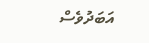އަބަދުވެސް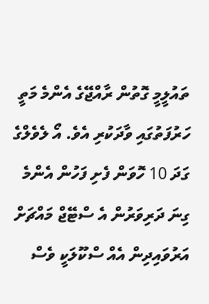ތައުލީމީ ގޮތުން ރާއްޖޭގެ އެންމެ މަތީ ހަރުފަތުގައި ވާދަކުރި އެވެ. އޯ ލެވެލްގެ ގަދަ 10 ހޮވަން ފެށި ފަހުން އެންމެ ގިނަ ދަރިވަރުން އެ ސްޓޭޖް މައްޗަށް އަރުވައިދިން އެއް ސްކޫލަކީ ވެސް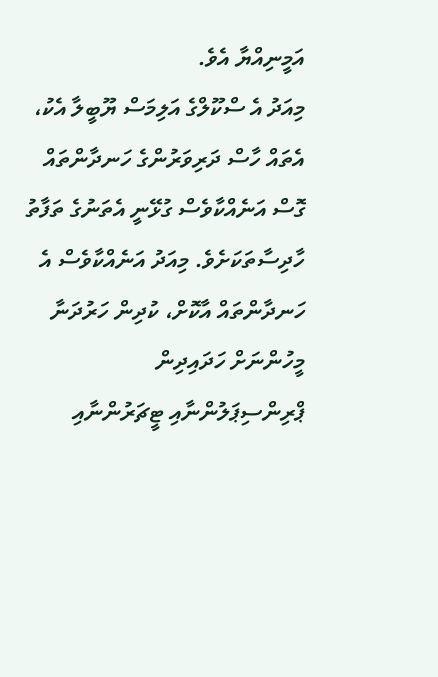އަމީނިއްޔާ އެވެ.
މިއަދު އެ ސްކޫލްގެ އަލިމަސް ޔޫބީލާ އެކު، އެތައް ހާސް ދަރިވަރުންގެ ހަނދާންތައް ގޮސް އަނެއްކާވެސް ގުޅޭނީ އެތަނުގެ ތަފާތު ހާދިސާތަކަށެވެ. މިއަދު އަނެއްކާވެސް އެ ހަނދާންތައް އާކޮށް، ކުދިން ހަރުދަނާ މީހުންނަށް ހަދައިދިން ޕްރިންސިޕަލުންނާއި ޓީޗަރުންނާއި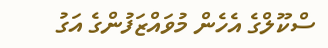ސްކޫލްގެ އެހެން މުވައްޒަފުންގެ އަގު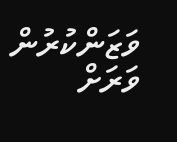ވަޒަންކުރުން ވަރަށް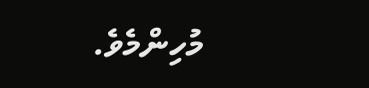މުހިންމެވެ.